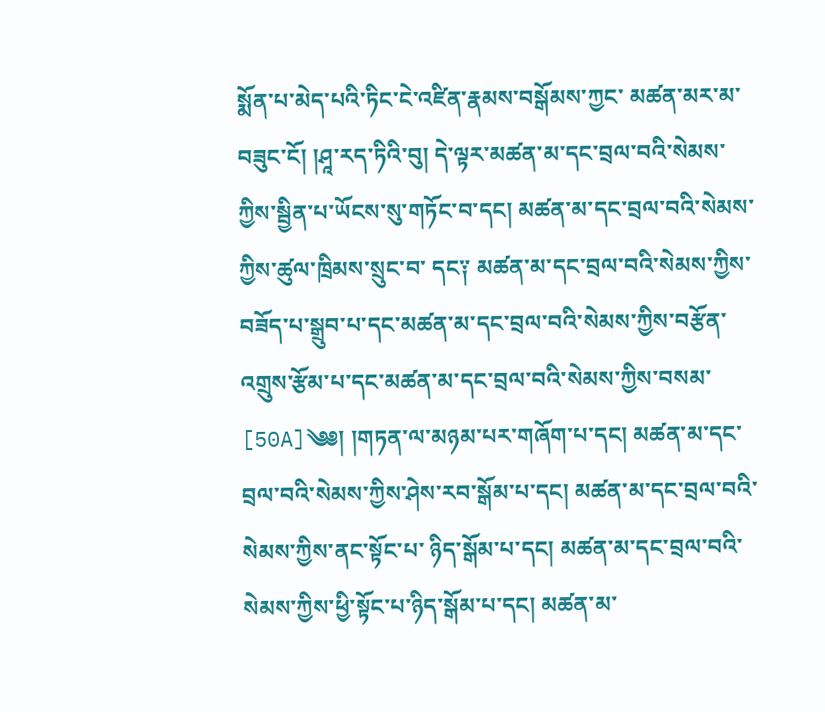སྨོན་པ་མེད་པའི་ཏིང་ངེ་འཛིན་རྣམས་བསྒོམས་ཀྱང་ མཚན་མར་མ་བཟུང་ངོ། །ཤཱ་རད་ཏིའི་བུ། དེ་ལྟར་མཚན་མ་དང་བྲལ་བའི་སེམས་ཀྱིས་སྦྱིན་པ་ཡོངས་སུ་གཏོང་བ་དང། མཚན་མ་དང་བྲལ་བའི་སེམས་ཀྱིས་ཚུལ་ཁྲིམས་སྲུང་བ་ དང༑ མཚན་མ་དང་བྲལ་བའི་སེམས་ཀྱིས་བཟོད་པ་སྒྲུབ་པ་དང་མཚན་མ་དང་བྲལ་བའི་སེམས་ཀྱིས་བརྩོན་འགྲུས་རྩོམ་པ་དང་མཚན་མ་དང་བྲལ་བའི་སེམས་ཀྱིས་བསམ་ [50A]༄༅། །གཏན་ལ་མཉམ་པར་གཞོག་པ་དང། མཚན་མ་དང་བྲལ་བའི་སེམས་ཀྱིས་ཤེས་རབ་སྒོམ་པ་དང། མཚན་མ་དང་བྲལ་བའི་སེམས་ཀྱིས་ནང་སྟོང་པ་ ཉིད་སྒོམ་པ་དང། མཚན་མ་དང་བྲལ་བའི་སེམས་ཀྱིས་ཕྱི་སྟོང་པ་ཉིད་སྒོམ་པ་དང། མཚན་མ་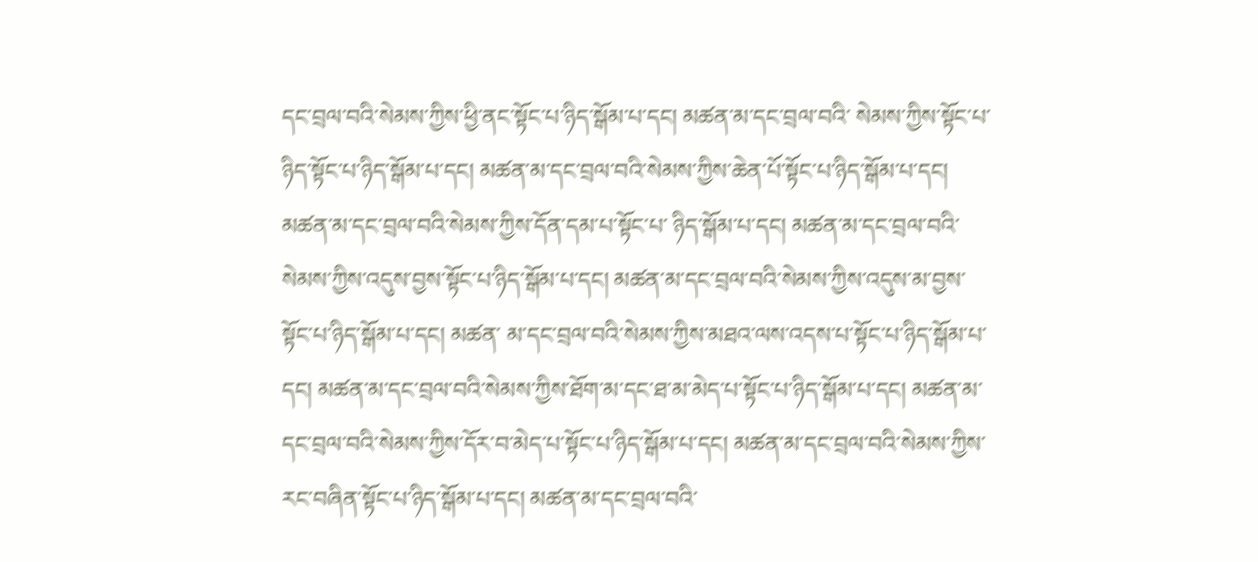དང་བྲལ་བའི་སེམས་ཀྱིས་ཕྱི་ནང་སྟོང་པ་ཉིད་སྒོམ་པ་དང། མཚན་མ་དང་བྲལ་བའི་ སེམས་ཀྱིས་སྟོང་པ་ཉིད་སྟོང་པ་ཉིད་སྒོམ་པ་དང། མཚན་མ་དང་བྲལ་བའི་སེམས་ཀྱིས་ཆེན་པོ་སྟོང་པ་ཉིད་སྒོམ་པ་དང། མཚན་མ་དང་བྲལ་བའི་སེམས་ཀྱིས་དོན་དམ་པ་སྟོང་པ་ ཉིད་སྒོམ་པ་དང། མཚན་མ་དང་བྲལ་བའི་སེམས་ཀྱིས་འདུས་བྱས་སྟོང་པ་ཉིད་སྒོམ་པ་དང། མཚན་མ་དང་བྲལ་བའི་སེམས་ཀྱིས་འདུས་མ་བྱས་སྟོང་པ་ཉིད་སྒོམ་པ་དང། མཚན་ མ་དང་བྲལ་བའི་སེམས་ཀྱིས་མཐའ་ལས་འདས་པ་སྟོང་པ་ཉིད་སྒོམ་པ་དང། མཚན་མ་དང་བྲལ་བའི་སེམས་ཀྱིས་ཐོག་མ་དང་ཐ་མ་མེད་པ་སྟོང་པ་ཉིད་སྒོམ་པ་དང། མཚན་མ་ དང་བྲལ་བའི་སེམས་ཀྱིས་དོར་བ་མེད་པ་སྟོང་པ་ཉིད་སྒོམ་པ་དང། མཚན་མ་དང་བྲལ་བའི་སེམས་ཀྱིས་རང་བཞིན་སྟོང་པ་ཉིད་སྒོམ་པ་དང། མཚན་མ་དང་བྲལ་བའི་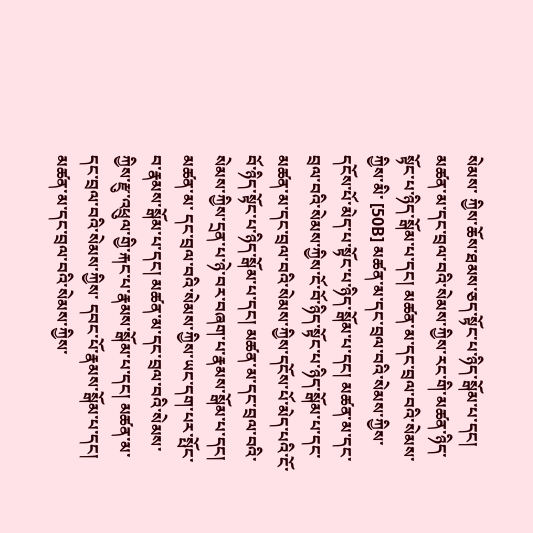སེམས་ ཀྱིས་ཆོས་ཐམས་ཅད་སྟོང་པ་ཉིད་སྒོམ་པ་དང། མཚན་མ་དང་བྲལ་བའི་སེམས་ཀྱིས་རང་གི་མཚན་ཉིད་སྟོང་པ་ཉིད་སྒོམ་པ་དང། མཚན་མ་དང་བྲལ་བའི་སེམས་ཀྱིས་མི་ [50B] མཚན་མ་དང་བྲལ་བའི་སེམས་ཀྱིས་དངོས་པོ་མེད་པ་སྟོང་པ་ཉིད་སྒོམ་པ་དང། མཚན་མ་དང་བྲལ་བའི་སེམས་ཀྱིས་ངོ་བོ་ཉིད་སྟོང་པ་ཉིད་སྒོམ་པ་དང་ མཚན་མ་དང་བྲལ་བའི་སེམས་ཀྱིས་དངོས་པོ་མེད་པའི་ངོ་བོ་ཉིད་སྟོང་པ་ཉིད་སྒོམ་པ་དང། མཚན་མ་དང་བྲལ་བའི་སེམས་ཀྱིས་དྲན་པ་ཉེ་བར་བཞག་པ་རྣམས་སྒོམ་པ་དང། མཚན་མ་ དང་བྲལ་བའི་སེམས་ཀྱིས་ཡང་དག་པར་སྤོང་བ་རྣམས་སྒོམ་པ་དང། མཚན་མ་དང་བྲལ་བའི་སེམས་ཀྱིས་རྫུ་འཕྲུལ་གྱི་རྐང་པ་རྣམས་སྒོམ་པ་དང། མཚན་མ་དང་བྲལ་བའི་སེམས་ཀྱིས་ དབང་པོ་རྣམས་སྒོམ་པ་དང། མཚན་མ་དང་བྲལ་བའི་སེམས་ཀྱིས་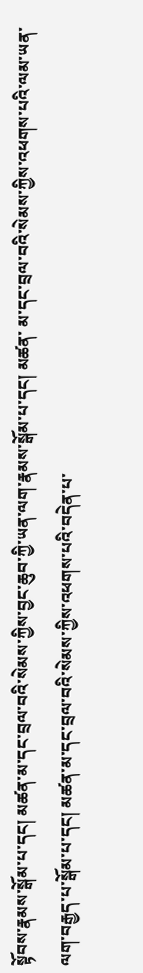སྟོབས་རྣམས་སྒོམ་པ་དང། མཚན་མ་དང་བྲལ་བའི་སེམས་ཀྱིས་བྱང་ཆུབ་ཀྱི་ཡན་ལག་རྣམས་སྒོམ་པ་དང། མཚན་ མ་དང་བྲལ་བའི་སེམས་ཀྱིས་འཕགས་པའི་ལམ་ཡན་ལག་བརྒྱད་པ་སྒོམ་པ་དང། མཚན་མ་དང་བྲལ་བའི་སེམས་ཀྱིས་འཕགས་པའི་བདེན་པ་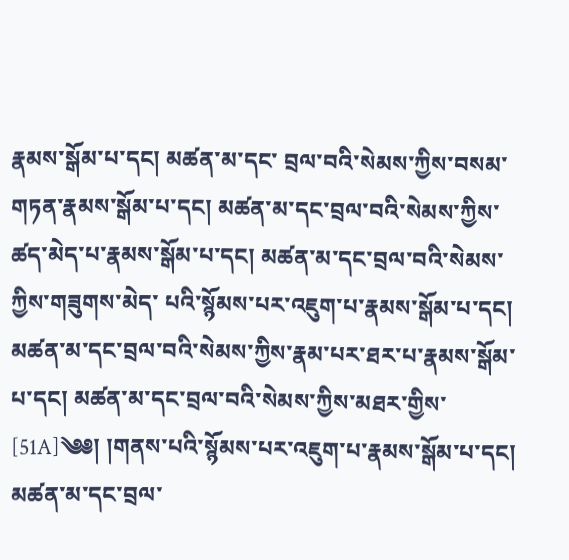རྣམས་སྒོམ་པ་དང། མཚན་མ་དང་ བྲལ་བའི་སེམས་ཀྱིས་བསམ་གཏན་རྣམས་སྒོམ་པ་དང། མཚན་མ་དང་བྲལ་བའི་སེམས་ཀྱིས་ཚད་མེད་པ་རྣམས་སྒོམ་པ་དང། མཚན་མ་དང་བྲལ་བའི་སེམས་ཀྱིས་གཟུགས་མེད་ པའི་སྙོམས་པར་འཇུག་པ་རྣམས་སྒོམ་པ་དང། མཚན་མ་དང་བྲལ་བའི་སེམས་ཀྱིས་རྣམ་པར་ཐར་པ་རྣམས་སྒོམ་པ་དང། མཚན་མ་དང་བྲལ་བའི་སེམས་ཀྱིས་མཐར་གྱིས་ [51A]༄༅། །གནས་པའི་སྙོམས་པར་འཇུག་པ་རྣམས་སྒོམ་པ་དང། མཚན་མ་དང་བྲལ་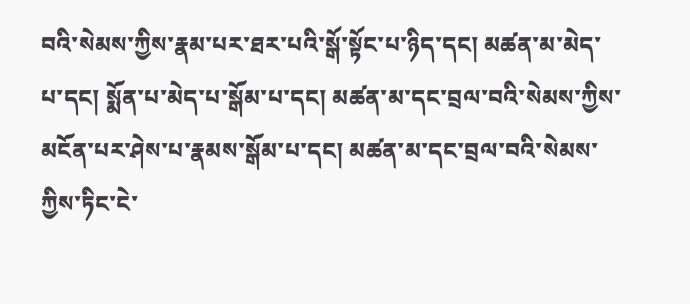བའི་སེམས་ཀྱིས་རྣམ་པར་ཐར་པའི་སྒོ་སྟོང་པ་ཉིད་དང། མཚན་མ་མེད་ པ་དང། སྨོན་པ་མེད་པ་སྒོམ་པ་དང། མཚན་མ་དང་བྲལ་བའི་སེམས་ཀྱིས་མངོན་པར་ཤེས་པ་རྣམས་སྒོམ་པ་དང། མཚན་མ་དང་བྲལ་བའི་སེམས་ཀྱིས་ཏིང་ངེ་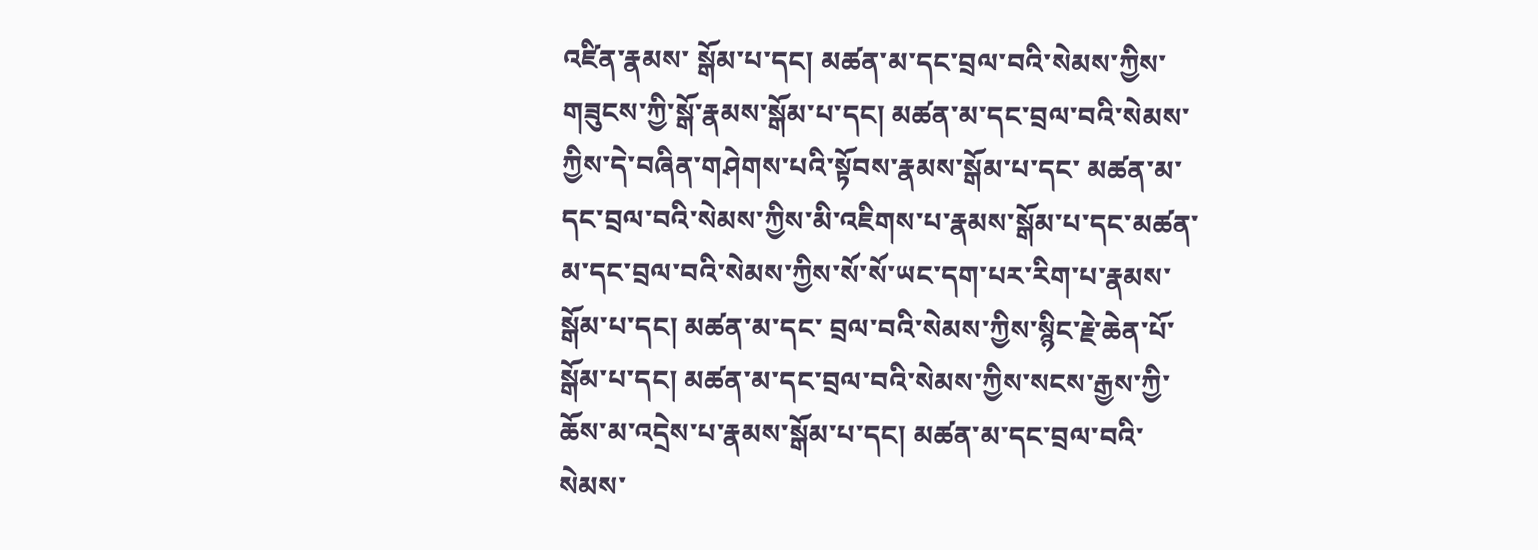འཛིན་རྣམས་ སྒོམ་པ་དང། མཚན་མ་དང་བྲལ་བའི་སེམས་ཀྱིས་གཟུངས་ཀྱི་སྒོ་རྣམས་སྒོམ་པ་དང། མཚན་མ་དང་བྲལ་བའི་སེམས་ཀྱིས་དེ་བཞིན་གཤེགས་པའི་སྟོབས་རྣམས་སྒོམ་པ་དང་ མཚན་མ་དང་བྲལ་བའི་སེམས་ཀྱིས་མི་འཇིགས་པ་རྣམས་སྒོམ་པ་དང་མཚན་མ་དང་བྲལ་བའི་སེམས་ཀྱིས་སོ་སོ་ཡང་དག་པར་རིག་པ་རྣམས་སྒོམ་པ་དང། མཚན་མ་དང་ བྲལ་བའི་སེམས་ཀྱིས་སྙིང་རྗེ་ཆེན་པོ་སྒོམ་པ་དང། མཚན་མ་དང་བྲལ་བའི་སེམས་ཀྱིས་སངས་རྒྱས་ཀྱི་ཆོས་མ་འདྲེས་པ་རྣམས་སྒོམ་པ་དང། མཚན་མ་དང་བྲལ་བའི་སེམས་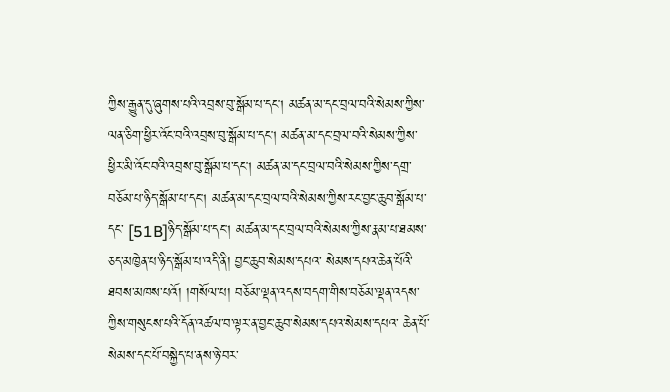ཀྱིས་རྒྱུན་དུ་ཞུགས་པའི་འབྲས་བུ་སྒོམ་པ་དང། མཚན་མ་དང་བྲལ་བའི་སེམས་ཀྱིས་ལན་ཅིག་ཕྱིར་འོང་བའི་འབྲས་བུ་སྒོམ་པ་དང། མཚན་མ་དང་བྲལ་བའི་སེམས་ཀྱིས་ ཕྱིར་མི་འོང་བའི་འབྲས་བུ་སྒོམ་པ་དང། མཚན་མ་དང་བྲལ་བའི་སེམས་ཀྱིས་དགྲ་བཅོམ་པ་ཉིད་སྒོམ་པ་དང། མཚན་མ་དང་བྲལ་བའི་སེམས་ཀྱིས་རང་བྱང་ཆུབ་སྒོམ་པ་དང་ [51B]ཉིད་སྒོམ་པ་དང། མཚན་མ་དང་བྲལ་བའི་སེམས་ཀྱིས་རྣམ་པ་ཐམས་ཅད་མཁྱེན་པ་ཉིད་སྒོམ་པ་འདི་ནི། བྱང་ཆུབ་སེམས་དཔའ་ སེམས་དཔའ་ཆེན་པོའི་ཐབས་མཁས་པའོ། །གསོལ་པ། བཅོམ་ལྡན་འདས་བདག་གིས་བཅོམ་ལྡན་འདས་ཀྱིས་གསུངས་པའི་དོན་འཚལ་བ་ལྟར་ན་བྱང་ཆུབ་སེམས་དཔའ་སེམས་དཔའ་ ཆེན་པོ་སེམས་དང་པོ་བསྐྱེད་པ་ནས་ཉེ་བར་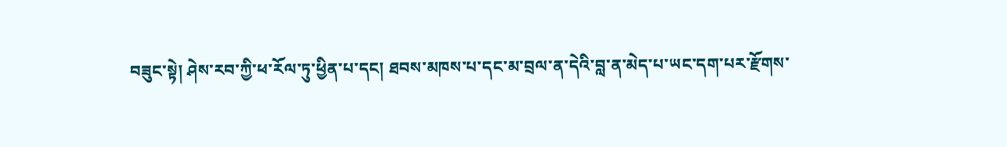བཟུང་སྟེ། ཤེས་རབ་ཀྱི་ཕ་རོལ་ཏུ་ཕྱིན་པ་དང། ཐབས་མཁས་པ་དང་མ་བྲལ་ན་དེའི་བླ་ན་མེད་པ་ཡང་དག་པར་རྫོགས་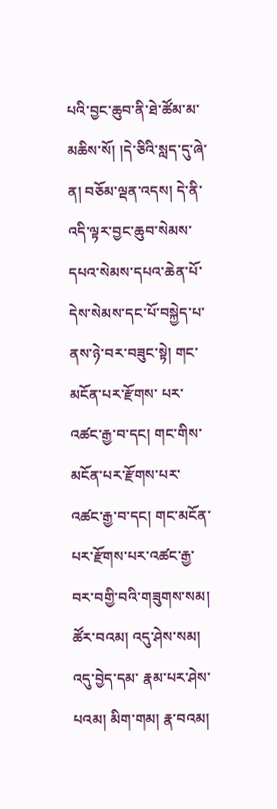པའི་བྱང་ཆུབ་ནི་ཐེ་ཚོམ་མ་ མཆིས་སོ། །དེ་ཅིའི་སླད་དུ་ཞེ་ན། བཅོམ་ལྡན་འདས། དེ་ནི་འདི་ལྟར་བྱང་ཆུབ་སེམས་དཔའ་སེམས་དཔའ་ཆེན་པོ་དེས་སེམས་དང་པོ་བསྐྱེད་པ་ནས་ཉེ་བར་བཟུང་སྟེ། གང་མངོན་པར་རྫོགས་ པར་འཚང་རྒྱ་བ་དང། གང་གིས་མངོན་པར་རྫོགས་པར་འཚང་རྒྱ་བ་དང། གང་མངོན་པར་རྫོགས་པར་འཚང་རྒྱ་བར་བགྱི་བའི་གཟུགས་སམ། ཚོར་བའམ། འདུ་ཤེས་སམ། འདུ་བྱེད་དམ་ རྣམ་པར་ཤེས་པའམ། མིག་གམ། རྣ་བའམ།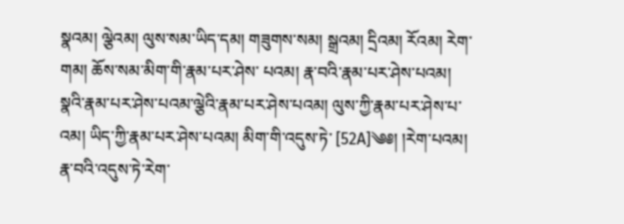སྣའམ། ལྕེའམ། ལུས་སམ་ཡིད་དམ། གཟུགས་སམ། སྒྲའམ། དྲིའམ། རོའམ། རེག་གམ། ཆོས་སམ་མིག་གི་རྣམ་པར་ཤེས་ པའམ། རྣ་བའི་རྣམ་པར་ཤེས་པའམ། སྣའི་རྣམ་པར་ཤེས་པའམ་ལྕེའི་རྣམ་པར་ཤེས་པའམ། ལུས་ཀྱི་རྣམ་པར་ཤེས་པ་འམ། ཡིད་ཀྱི་རྣམ་པར་ཤེས་པའམ། མིག་གི་འདུས་ཏེ་ [52A]༄༅། །རེག་པའམ། རྣ་བའི་འདུས་ཏེ་རེག་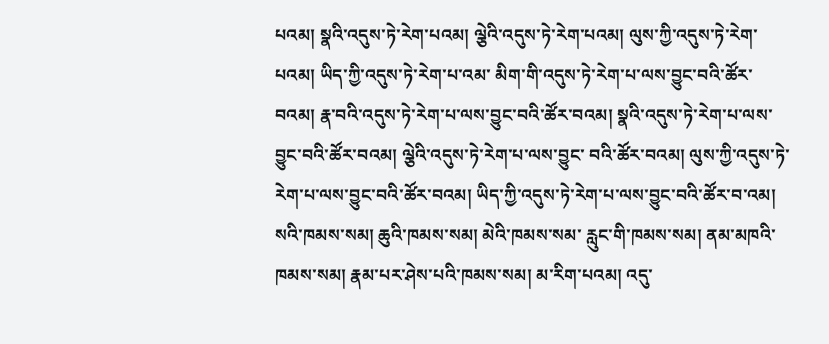པའམ། སྣའི་འདུས་ཏེ་རེག་པའམ། ལྕེའི་འདུས་ཏེ་རེག་པའམ། ལུས་ཀྱི་འདུས་ཏེ་རེག་པའམ། ཡིད་ཀྱི་འདུས་ཏེ་རེག་པ་འམ་ མིག་གི་འདུས་ཏེ་རེག་པ་ལས་བྱུང་བའི་ཚོར་བའམ། རྣ་བའི་འདུས་ཏེ་རེག་པ་ལས་བྱུང་བའི་ཚོར་བའམ། སྣའི་འདུས་ཏེ་རེག་པ་ལས་བྱུང་བའི་ཚོར་བའམ། ལྕེའི་འདུས་ཏེ་རེག་པ་ལས་བྱུང་ བའི་ཚོར་བའམ། ལུས་ཀྱི་འདུས་ཏེ་རེག་པ་ལས་བྱུང་བའི་ཚོར་བའམ། ཡིད་ཀྱི་འདུས་ཏེ་རེག་པ་ལས་བྱུང་བའི་ཚོར་བ་འམ། སའི་ཁམས་སམ། ཆུའི་ཁམས་སམ། མེའི་ཁམས་སམ་ རླུང་གི་ཁམས་སམ། ནམ་མཁའི་ཁམས་སམ། རྣམ་པར་ཤེས་པའི་ཁམས་སམ། མ་རིག་པའམ། འདུ་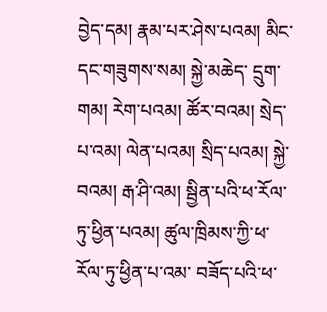བྱེད་དམ། རྣམ་པར་ཤེས་པའམ། མིང་དང་གཟུགས་སམ། སྐྱེ་མཆེད་ དྲུག་གམ། རེག་པའམ། ཚོར་བའམ། སྲེད་པ་འམ། ལེན་པའམ། སྲིད་པའམ། སྐྱེ་བའམ། རྒ་ཤི་འམ། སྦྱིན་པའི་ཕ་རོལ་ཏུ་ཕྱིན་པའམ། ཚུལ་ཁྲིམས་ཀྱི་ཕ་རོལ་ཏུ་ཕྱིན་པ་འམ་ བཟོད་པའི་ཕ་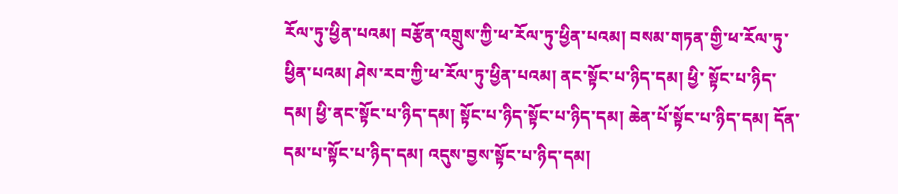རོལ་ཏུ་ཕྱིན་པའམ། བརྩོན་འགྲུས་ཀྱི་ཕ་རོལ་ཏུ་ཕྱིན་པའམ། བསམ་གཏན་གྱི་ཕ་རོལ་ཏུ་ཕྱིན་པའམ། ཤེས་རབ་ཀྱི་ཕ་རོལ་ཏུ་ཕྱིན་པའམ། ནང་སྟོང་པ་ཉིད་དམ། ཕྱི་ སྟོང་པ་ཉིད་དམ། ཕྱི་ནང་སྟོང་པ་ཉིད་དམ། སྟོང་པ་ཉིད་སྟོང་པ་ཉིད་དམ། ཆེན་པོ་སྟོང་པ་ཉིད་དམ། དོན་དམ་པ་སྟོང་པ་ཉིད་དམ། འདུས་བྱས་སྟོང་པ་ཉིད་དམ།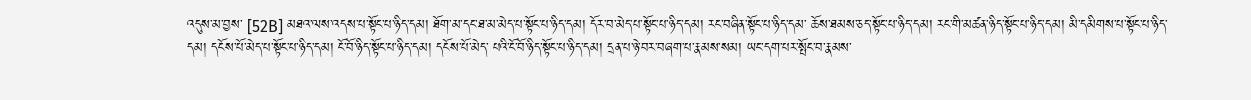འདུས་མ་བྱས་ [52B] མཐའ་ལས་འདས་པ་སྟོང་པ་ཉིད་དམ། ཐོག་མ་དང་ཐ་མ་མེད་པ་སྟོང་པ་ཉིད་དམ། དོར་བ་མེད་པ་སྟོང་པ་ཉིད་དམ། རང་བཞིན་སྟོང་པ་ཉིད་དམ་ ཆོས་ཐམས་ཅད་སྟོང་པ་ཉིད་དམ། རང་གི་མཚན་ཉིད་སྟོང་པ་ཉིད་དམ། མི་དམིགས་པ་སྟོང་པ་ཉིད་དམ། དངོས་པོ་མེད་པ་སྟོང་པ་ཉིད་དམ། ངོ་བོ་ཉིད་སྟོང་པ་ཉིད་དམ། དངོས་པོ་མེད་ པའི་ངོ་བོ་ཉིད་སྟོང་པ་ཉིད་དམ། དྲན་པ་ཉེ་བར་བཞག་པ་རྣམས་སམ། ཡང་དག་པར་སྤོང་བ་རྣམས་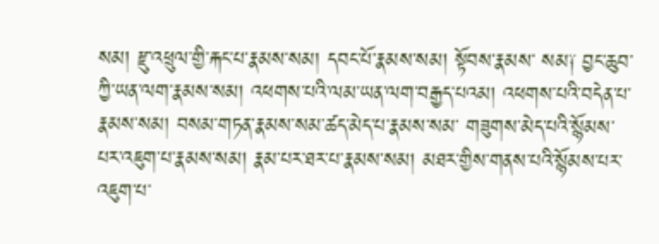སམ། རྫུ་འཕྲུལ་གྱི་རྐང་པ་རྣམས་སམ། དབང་པོ་རྣམས་སམ། སྟོབས་རྣམས་ སམ༑ བྱང་ཆུབ་ཀྱི་ཡན་ལག་རྣམས་སམ། འཕགས་པའི་ལམ་ཡན་ལག་བརྒྱད་པའམ། འཕགས་པའི་བདེན་པ་རྣམས་སམ། བསམ་གཏན་རྣམས་སམ་ཚད་མེད་པ་རྣམས་སམ་ གཟུགས་མེད་པའི་སྙོམས་པར་འཇུག་པ་རྣམས་སམ། རྣམ་པར་ཐར་པ་རྣམས་སམ། མཐར་གྱིས་གནས་པའི་སྙོམས་པར་འཇུག་པ་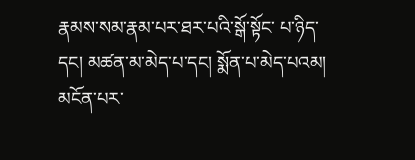རྣམས་སམ་རྣམ་པར་ཐར་པའི་སྒོ་སྟོང་ པ་ཉིད་དང། མཚན་མ་མེད་པ་དང། སྨོན་པ་མེད་པའམ། མངོན་པར་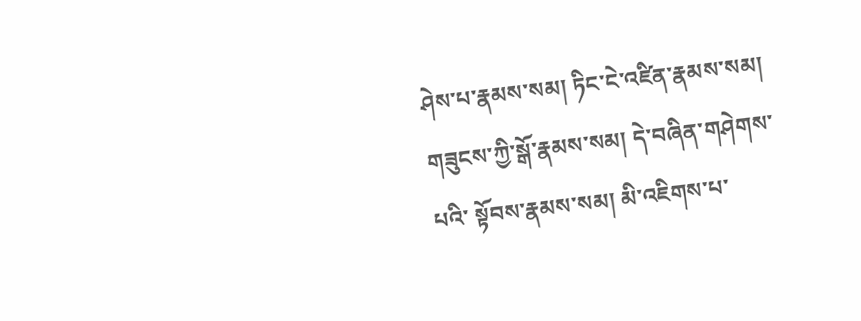ཤེས་པ་རྣམས་སམ། ཏིང་ངེ་འཛིན་རྣམས་སམ། གཟུངས་ཀྱི་སྒོ་རྣམས་སམ། དེ་བཞིན་གཤེགས་པའི་ སྟོབས་རྣམས་སམ། མི་འཇིགས་པ་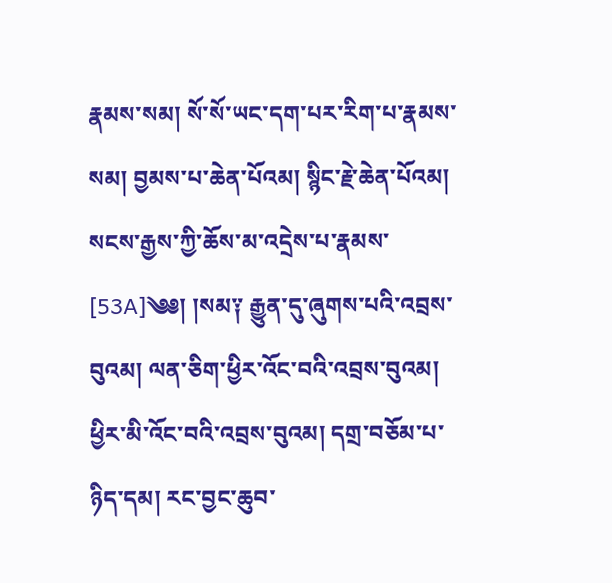རྣམས་སམ། སོ་སོ་ཡང་དག་པར་རིག་པ་རྣམས་སམ། བྱམས་པ་ཆེན་པོའམ། སྙིང་རྗེ་ཆེན་པོའམ། སངས་རྒྱས་ཀྱི་ཆོས་མ་འདྲེས་པ་རྣམས་ [53A]༄༅། །སམ༑ རྒྱུན་དུ་ཞུགས་པའི་འབྲས་བུའམ། ལན་ཅིག་ཕྱིར་འོང་བའི་འབྲས་བུའམ། ཕྱིར་མི་འོང་བའི་འབྲས་བུའམ། དགྲ་བཅོམ་པ་ཉིད་དམ། རང་བྱང་ཆུབ་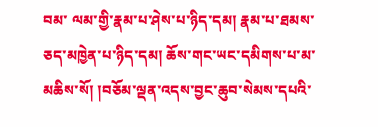བམ་ ལམ་གྱི་རྣམ་པ་ཤེས་པ་ཉིད་དམ། རྣམ་པ་ཐམས་ཅད་མཁྱེན་པ་ཉིད་དམ། ཆོས་གང་ཡང་དམིགས་པ་མ་མཆིས་སོ། །བཅོམ་ལྡན་འདས་བྱང་ཆུབ་སེམས་དཔའི་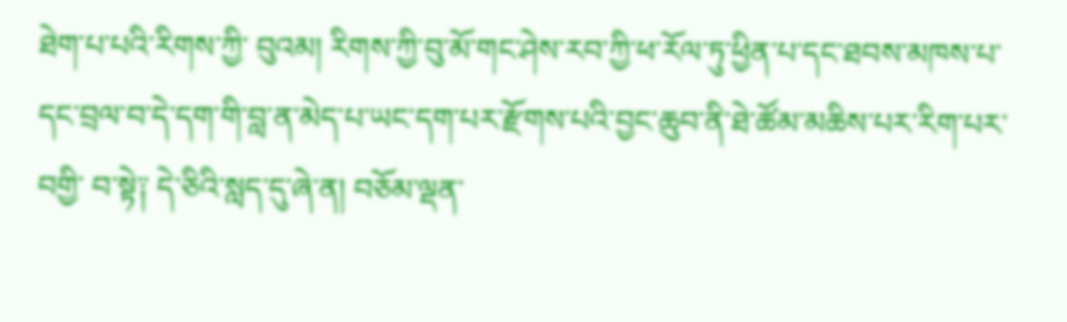ཐེག་པ་པའི་རིགས་ཀྱི་ བུའམ། རིགས་ཀྱི་བུ་མོ་གང་ཤེས་རབ་ཀྱི་ཕ་རོལ་ཏུ་ཕྱིན་པ་དང་ཐབས་མཁས་པ་དང་བྲལ་བ་དེ་དག་གི་བླ་ན་མེད་པ་ཡང་དག་པར་རྫོགས་པའི་བྱང་ཆུབ་ནི་ཐེ་ཚོམ་མཆིས་པར་རིག་པར་བགྱི་ བ་སྟེ༑ དེ་ཅིའི་སླད་དུ་ཞེ་ན། བཅོམ་ལྡན་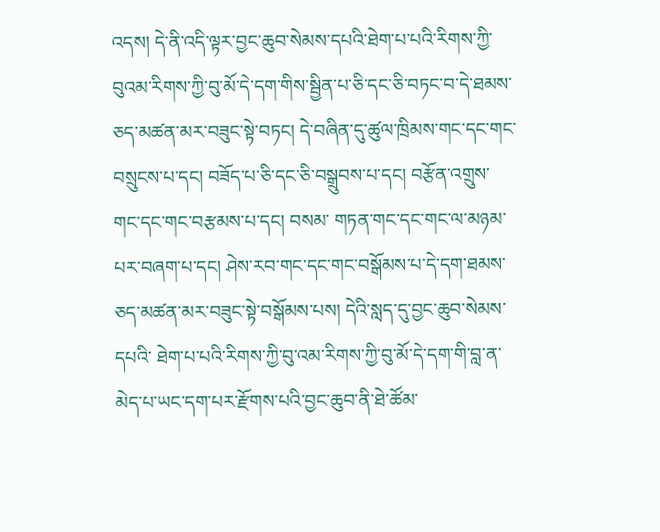འདས། དེ་ནི་འདི་ལྟར་བྱང་ཆུབ་སེམས་དཔའི་ཐེག་པ་པའི་རིགས་ཀྱི་བུའམ་རིགས་ཀྱི་བུ་མོ་དེ་དག་གིས་སྦྱིན་པ་ཅི་དང་ཅི་བཏང་བ་དེ་ཐམས་ ཅད་མཚན་མར་བཟུང་སྟེ་བཏང། དེ་བཞིན་དུ་ཚུལ་ཁྲིམས་གང་དང་གང་བསྲུངས་པ་དང། བཟོད་པ་ཅི་དང་ཅི་བསྒྲུབས་པ་དང། བརྩོན་འགྲུས་གང་དང་གང་བརྩམས་པ་དང། བསམ་ གཏན་གང་དང་གང་ལ་མཉམ་པར་བཞག་པ་དང། ཤེས་རབ་གང་དང་གང་བསྒོམས་པ་དེ་དག་ཐམས་ཅད་མཚན་མར་བཟུང་སྟེ་བསྒོམས་པས། དེའི་སླད་དུ་བྱང་ཆུབ་སེམས་དཔའི་ ཐེག་པ་པའི་རིགས་ཀྱི་བུ་འམ་རིགས་ཀྱི་བུ་མོ་དེ་དག་གི་བླ་ན་མེད་པ་ཡང་དག་པར་རྫོགས་པའི་བྱང་ཆུབ་ནི་ཐེ་ཚོམ་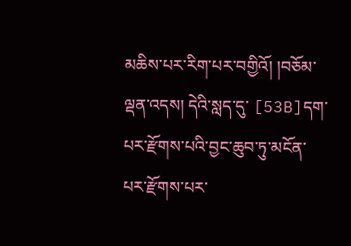མཆིས་པར་རིག་པར་བགྱིའོ། །བཅོམ་ལྡན་འདས། དེའི་སླད་དུ་ [53B]དག་པར་རྫོགས་པའི་བྱང་ཆུབ་ཏུ་མངོན་པར་རྫོགས་པར་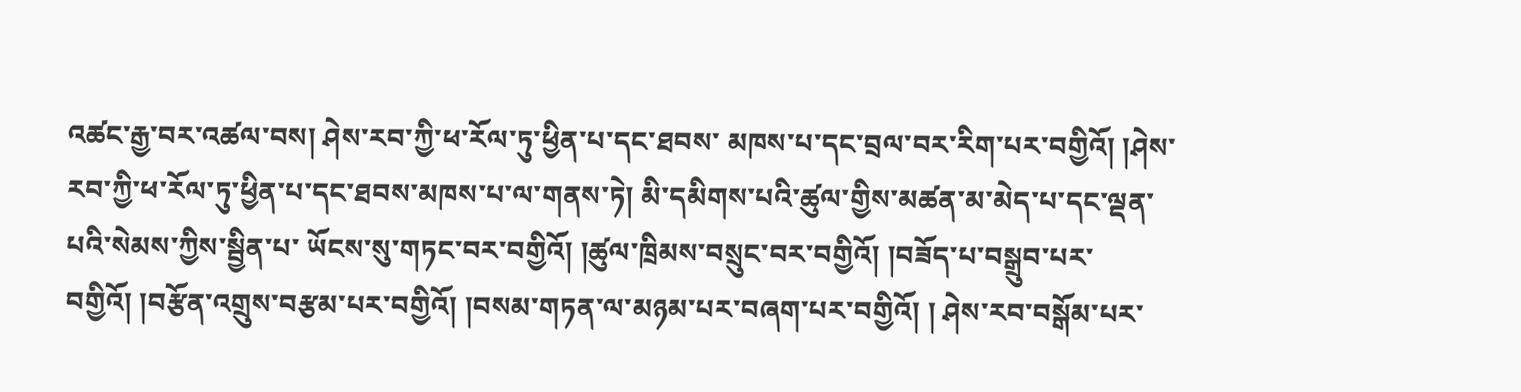འཚང་རྒྱ་བར་འཚལ་བས། ཤེས་རབ་ཀྱི་ཕ་རོལ་ཏུ་ཕྱིན་པ་དང་ཐབས་ མཁས་པ་དང་བྲལ་བར་རིག་པར་བགྱིའོ། །ཤེས་རབ་ཀྱི་ཕ་རོལ་ཏུ་ཕྱིན་པ་དང་ཐབས་མཁས་པ་ལ་གནས་ཏེ། མི་དམིགས་པའི་ཚུལ་གྱིས་མཚན་མ་མེད་པ་དང་ལྡན་པའི་སེམས་ཀྱིས་སྦྱིན་པ་ ཡོངས་སུ་གཏང་བར་བགྱིའོ། །ཚུལ་ཁྲིམས་བསྲུང་བར་བགྱིའོ། །བཟོད་པ་བསྒྲུབ་པར་བགྱིའོ། །བརྩོན་འགྲུས་བརྩམ་པར་བགྱིའོ། །བསམ་གཏན་ལ་མཉམ་པར་བཞག་པར་བགྱིའོ། ། ཤེས་རབ་བསྒོམ་པར་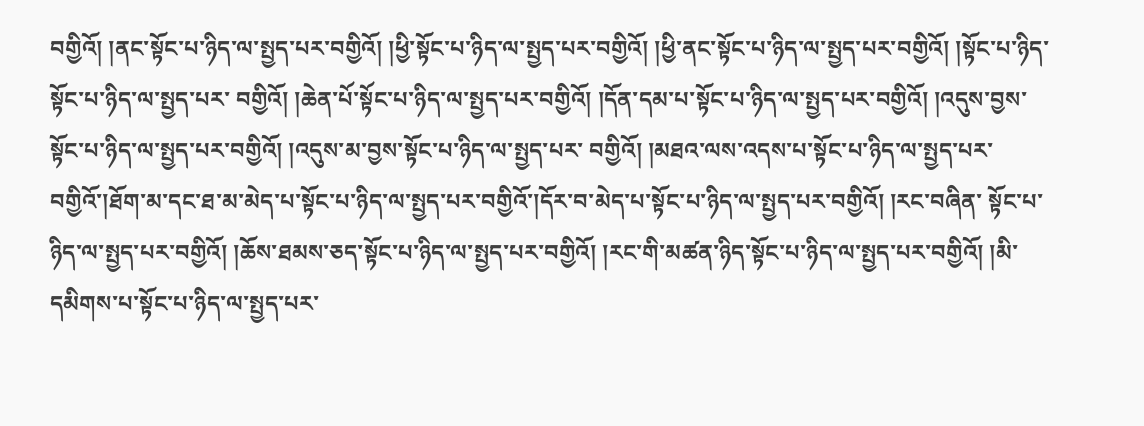བགྱིའོ། །ནང་སྟོང་པ་ཉིད་ལ་སྤྱད་པར་བགྱིའོ། །ཕྱི་སྟོང་པ་ཉིད་ལ་སྤྱད་པར་བགྱིའོ། །ཕྱི་ནང་སྟོང་པ་ཉིད་ལ་སྤྱད་པར་བགྱིའོ། །སྟོང་པ་ཉིད་སྟོང་པ་ཉིད་ལ་སྤྱད་པར་ བགྱིའོ། །ཆེན་པོ་སྟོང་པ་ཉིད་ལ་སྤྱད་པར་བགྱིའོ། །དོན་དམ་པ་སྟོང་པ་ཉིད་ལ་སྤྱད་པར་བགྱིའོ། །འདུས་བྱས་སྟོང་པ་ཉིད་ལ་སྤྱད་པར་བགྱིའོ། །འདུས་མ་བྱས་སྟོང་པ་ཉིད་ལ་སྤྱད་པར་ བགྱིའོ། །མཐའ་ལས་འདས་པ་སྟོང་པ་ཉིད་ལ་སྤྱད་པར་བགྱིའོ་།ཐོག་མ་དང་ཐ་མ་མེད་པ་སྟོང་པ་ཉིད་ལ་སྤྱད་པར་བགྱིའོ་།དོར་བ་མེད་པ་སྟོང་པ་ཉིད་ལ་སྤྱད་པར་བགྱིའོ། །རང་བཞིན་ སྟོང་པ་ཉིད་ལ་སྤྱད་པར་བགྱིའོ། །ཆོས་ཐམས་ཅད་སྟོང་པ་ཉིད་ལ་སྤྱད་པར་བགྱིའོ། །རང་གི་མཚན་ཉིད་སྟོང་པ་ཉིད་ལ་སྤྱད་པར་བགྱིའོ། །མི་དམིགས་པ་སྟོང་པ་ཉིད་ལ་སྤྱད་པར་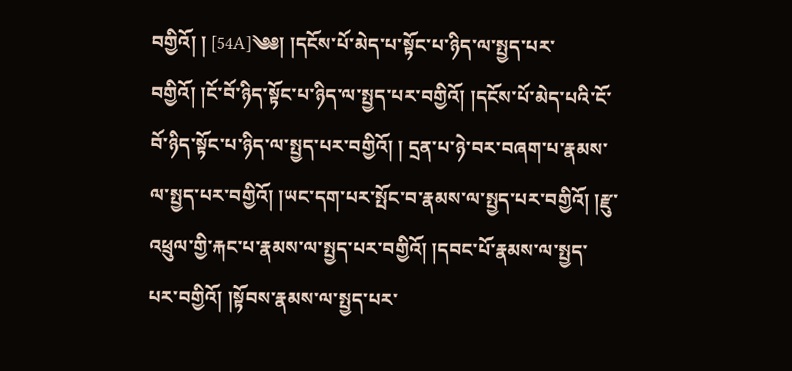བགྱིའོ། ། [54A]༄༅། །དངོས་པོ་མེད་པ་སྟོང་པ་ཉིད་ལ་སྤྱད་པར་བགྱིའོ། །ངོ་བོ་ཉིད་སྟོང་པ་ཉིད་ལ་སྤྱད་པར་བགྱིའོ། །དངོས་པོ་མེད་པའི་ངོ་བོ་ཉིད་སྟོང་པ་ཉིད་ལ་སྤྱད་པར་བགྱིའོ། ། དྲན་པ་ཉེ་བར་བཞག་པ་རྣམས་ལ་སྤྱད་པར་བགྱིའོ། །ཡང་དག་པར་སྤོང་བ་རྣམས་ལ་སྤྱད་པར་བགྱིའོ། །རྫུ་འཕྲུལ་གྱི་རྐང་པ་རྣམས་ལ་སྤྱད་པར་བགྱིའོ། །དབང་པོ་རྣམས་ལ་སྤྱད་ པར་བགྱིའོ། །སྟོབས་རྣམས་ལ་སྤྱད་པར་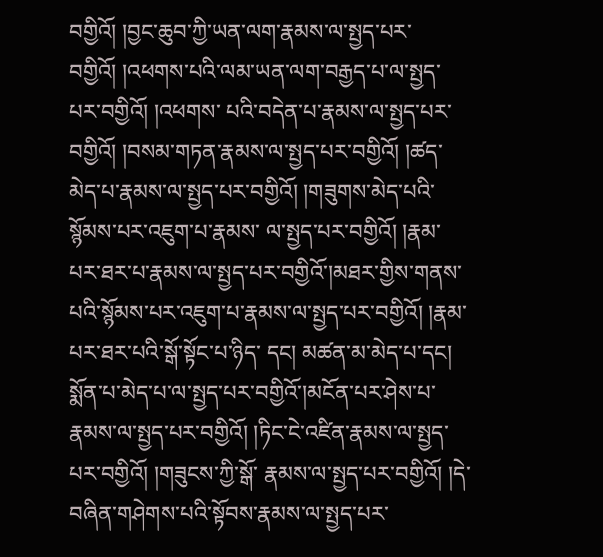བགྱིའོ། །བྱང་ཆུབ་ཀྱི་ཡན་ལག་རྣམས་ལ་སྤྱད་པར་བགྱིའོ། །འཕགས་པའི་ལམ་ཡན་ལག་བརྒྱད་པ་ལ་སྤྱད་པར་བགྱིའོ། །འཕགས་ པའི་བདེན་པ་རྣམས་ལ་སྤྱད་པར་བགྱིའོ། །བསམ་གཏན་རྣམས་ལ་སྤྱད་པར་བགྱིའོ། །ཚད་མེད་པ་རྣམས་ལ་སྤྱད་པར་བགྱིའོ། །གཟུགས་མེད་པའི་སྙོམས་པར་འཇུག་པ་རྣམས་ ལ་སྤྱད་པར་བགྱིའོ། །རྣམ་པར་ཐར་པ་རྣམས་ལ་སྤྱད་པར་བགྱིའོ་།མཐར་གྱིས་གནས་པའི་སྙོམས་པར་འཇུག་པ་རྣམས་ལ་སྤྱད་པར་བགྱིའོ། །རྣམ་པར་ཐར་པའི་སྒོ་སྟོང་པ་ཉིད་ དང། མཚན་མ་མེད་པ་དང། སྨོན་པ་མེད་པ་ལ་སྤྱད་པར་བགྱིའོ་།མངོན་པར་ཤེས་པ་རྣམས་ལ་སྤྱད་པར་བགྱིའོ། །ཏིང་ངེ་འཛིན་རྣམས་ལ་སྤྱད་པར་བགྱིའོ། །གཟུངས་ཀྱི་སྒོ་ རྣམས་ལ་སྤྱད་པར་བགྱིའོ། །དེ་བཞིན་གཤེགས་པའི་སྟོབས་རྣམས་ལ་སྤྱད་པར་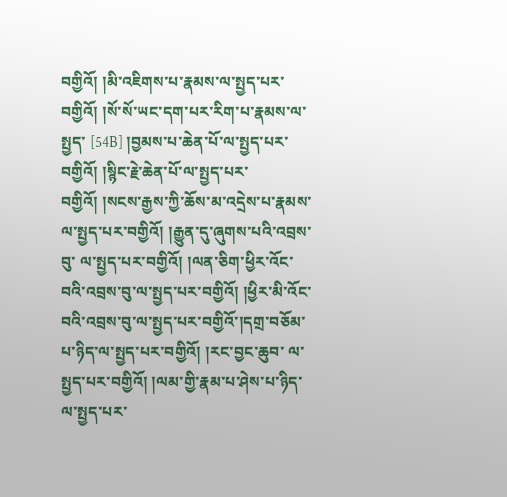བགྱིའོ། །མི་འཇིགས་པ་རྣམས་ལ་སྤྱད་པར་བགྱིའོ། །སོ་སོ་ཡང་དག་པར་རིག་པ་རྣམས་ལ་སྤྱད་ [54B] །བྱམས་པ་ཆེན་པོ་ལ་སྤྱད་པར་བགྱིའོ། །སྙིང་རྗེ་ཆེན་པོ་ལ་སྤྱད་པར་བགྱིའོ། །སངས་རྒྱས་ཀྱི་ཆོས་མ་འདྲེས་པ་རྣམས་ལ་སྤྱད་པར་བགྱིའོ། །རྒྱུན་དུ་ཞུགས་པའི་འབྲས་བུ་ ལ་སྤྱད་པར་བགྱིའོ། །ལན་ཅིག་ཕྱིར་འོང་བའི་འབྲས་བུ་ལ་སྤྱད་པར་བགྱིའོ། །ཕྱིར་མི་འོང་བའི་འབྲས་བུ་ལ་སྤྱད་པར་བགྱིའོ་།དགྲ་བཅོམ་པ་ཉིད་ལ་སྤྱད་པར་བགྱིའོ། །རང་བྱང་ཆུབ་ ལ་སྤྱད་པར་བགྱིའོ། །ལམ་གྱི་རྣམ་པ་ཤེས་པ་ཉིད་ལ་སྤྱད་པར་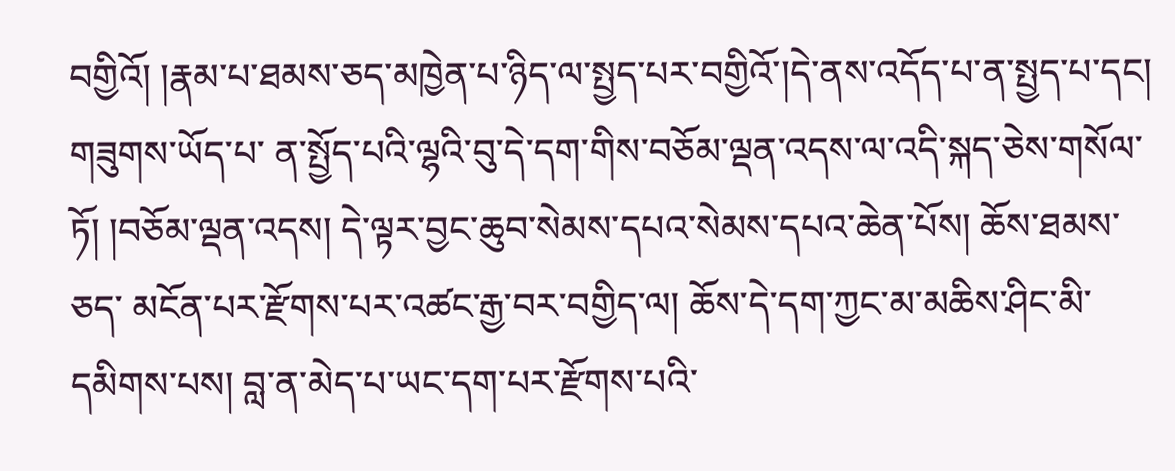བགྱིའོ། །རྣམ་པ་ཐམས་ཅད་མཁྱེན་པ་ཉིད་ལ་སྤྱད་པར་བགྱིའོ་།དེ་ནས་འདོད་པ་ན་སྤྱད་པ་དང། གཟུགས་ཡོད་པ་ ན་སྤྱོད་པའི་ལྷའི་བུ་དེ་དག་གིས་བཅོམ་ལྡན་འདས་ལ་འདི་སྐད་ཅེས་གསོལ་ཏོ། །བཅོམ་ལྡན་འདས། དེ་ལྟར་བྱང་ཆུབ་སེམས་དཔའ་སེམས་དཔའ་ཆེན་པོས། ཆོས་ཐམས་ཅད་ མངོན་པར་རྫོགས་པར་འཚང་རྒྱ་བར་བགྱིད་ལ། ཆོས་དེ་དག་ཀྱང་མ་མཆིས་ཤིང་མི་དམིགས་པས། བླ་ན་མེད་པ་ཡང་དག་པར་རྫོགས་པའི་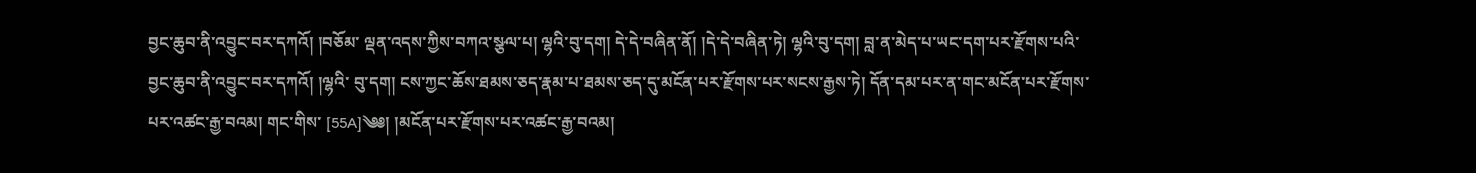བྱང་ཆུབ་ནི་འབྱུང་བར་དཀའོ། །བཅོམ་ ལྡན་འདས་ཀྱིས་བཀའ་སྩལ་པ། ལྷའི་བུ་དག། དེ་དེ་བཞིན་ནོ། །དེ་དེ་བཞིན་ཏེ། ལྷའི་བུ་དག། བླ་ན་མེད་པ་ཡང་དག་པར་རྫོགས་པའི་བྱང་ཆུབ་ནི་འབྱུང་བར་དཀའོ། །ལྷའི་ བུ་དག། ངས་ཀྱང་ཆོས་ཐམས་ཅད་རྣམ་པ་ཐམས་ཅད་དུ་མངོན་པར་རྫོགས་པར་སངས་རྒྱས་ཏེ། དོན་དམ་པར་ན་གང་མངོན་པར་རྫོགས་པར་འཚང་རྒྱ་བའམ། གང་གིས་ [55A]༄༅། །མངོན་པར་རྫོགས་པར་འཚང་རྒྱ་བའམ།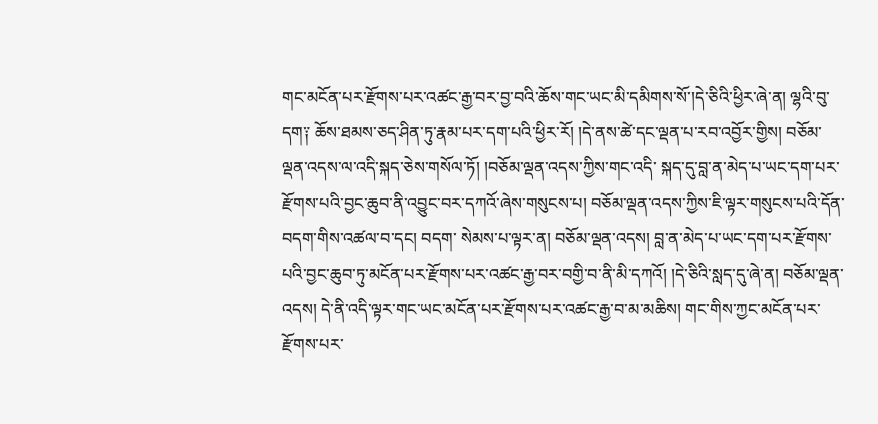གང་མངོན་པར་རྫོགས་པར་འཚང་རྒྱ་བར་བྱ་བའི་ཆོས་གང་ཡང་མི་དམིགས་སོ་།དེ་ཅིའི་ཕྱིར་ཞེ་ན། ལྷའི་བུ་ དག༑ ཆོས་ཐམས་ཅད་ཤིན་ཏུ་རྣམ་པར་དག་པའི་ཕྱིར་རོ། །དེ་ནས་ཚེ་དང་ལྡན་པ་རབ་འབྱོར་གྱིས། བཅོམ་ལྡན་འདས་ལ་འདི་སྐད་ཅེས་གསོལ་ཏོ། །བཅོམ་ལྡན་འདས་ཀྱིས་གང་འདི་ སྐད་དུ་བླ་ན་མེད་པ་ཡང་དག་པར་རྫོགས་པའི་བྱང་ཆུབ་ནི་འབྱུང་བར་དཀའོ་ཞེས་གསུངས་པ། བཅོམ་ལྡན་འདས་ཀྱིས་ཇི་ལྟར་གསུངས་པའི་དོན་བདག་གིས་འཚལ་བ་དང། བདག་ སེམས་པ་ལྟར་ན། བཅོམ་ལྡན་འདས། བླ་ན་མེད་པ་ཡང་དག་པར་རྫོགས་པའི་བྱང་ཆུབ་ཏུ་མངོན་པར་རྫོགས་པར་འཚང་རྒྱ་བར་བགྱི་བ་ནི་མི་དཀའོ། །དེ་ཅིའི་སླད་དུ་ཞེ་ན། བཅོམ་ལྡན་ འདས། དེ་ནི་འདི་ལྟར་གང་ཡང་མངོན་པར་རྫོགས་པར་འཚང་རྒྱ་བ་མ་མཆིས། གང་གིས་ཀྱང་མངོན་པར་རྫོགས་པར་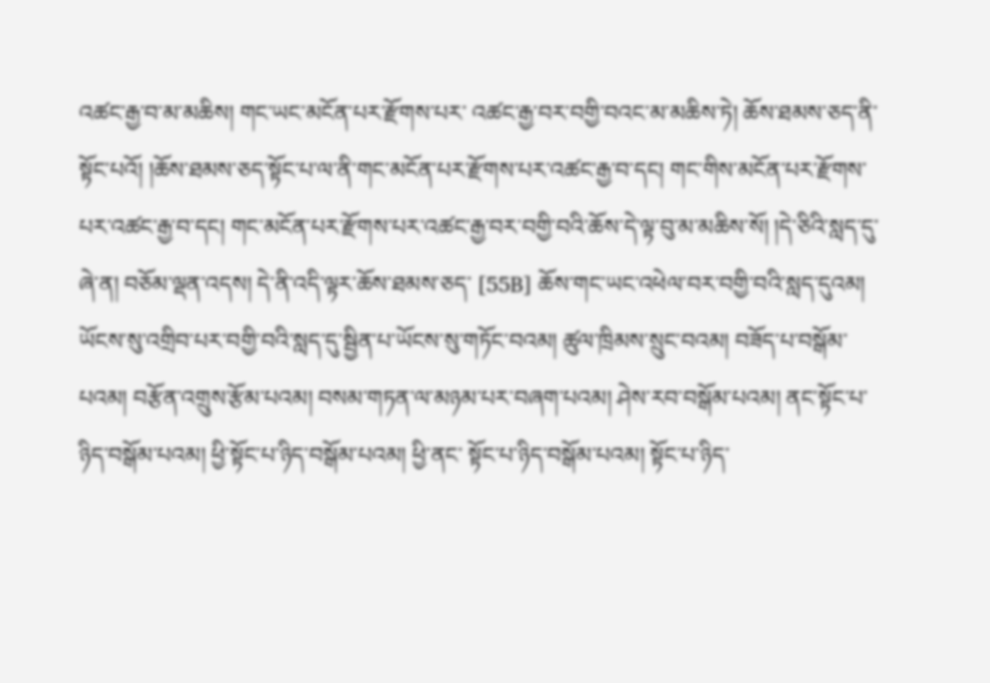འཚང་རྒྱ་བ་མ་མཆིས། གང་ཡང་མངོན་པར་རྫོགས་པར་ འཚང་རྒྱ་བར་བགྱི་བའང་མ་མཆིས་ཏེ། ཆོས་ཐམས་ཅད་ནི་སྟོང་པའོ། །ཆོས་ཐམས་ཅད་སྟོང་པ་ལ་ནི་གང་མངོན་པར་རྫོགས་པར་འཚང་རྒྱ་བ་དང། གང་གིས་མངོན་པར་རྫོགས་ པར་འཚང་རྒྱ་བ་དང། གང་མངོན་པར་རྫོགས་པར་འཚང་རྒྱ་བར་བགྱི་བའི་ཆོས་དེ་ལྟ་བུ་མ་མཆིས་སོ། །དེ་ཅིའི་སླད་དུ་ཞེ་ན། བཅོམ་ལྡན་འདས། དེ་ནི་འདི་ལྟར་ཆོས་ཐམས་ཅད་ [55B] ཆོས་གང་ཡང་འཕེལ་བར་བགྱི་བའི་སླད་དུའམ། ཡོངས་སུ་འགྲིབ་པར་བགྱི་བའི་སླད་དུ་སྦྱིན་པ་ཡོངས་སུ་གཏོང་བའམ། ཚུལ་ཁྲིམས་སྲུང་བའམ། བཟོད་པ་བསྒོམ་ པའམ། བརྩོན་འགྲུས་རྩོམ་པའམ། བསམ་གཏན་ལ་མཉམ་པར་བཞག་པའམ། ཤེས་རབ་བསྒོམ་པའམ། ནང་སྟོང་པ་ཉིད་བསྒོམ་པའམ། ཕྱི་སྟོང་པ་ཉིད་བསྒོམ་པའམ། ཕྱི་ནང་ སྟོང་པ་ཉིད་བསྒོམ་པའམ། སྟོང་པ་ཉིད་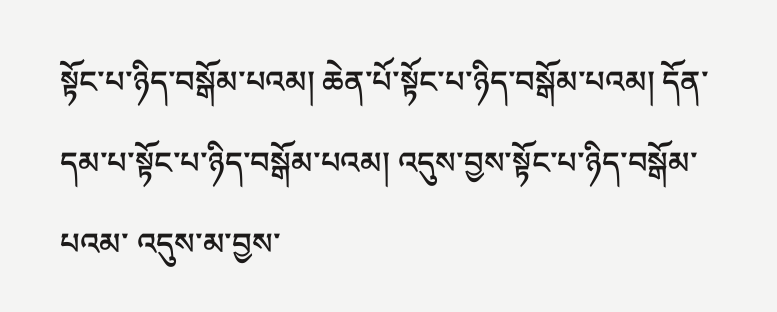སྟོང་པ་ཉིད་བསྒོམ་པའམ། ཆེན་པོ་སྟོང་པ་ཉིད་བསྒོམ་པའམ། དོན་དམ་པ་སྟོང་པ་ཉིད་བསྒོམ་པའམ། འདུས་བྱས་སྟོང་པ་ཉིད་བསྒོམ་པའམ་ འདུས་མ་བྱས་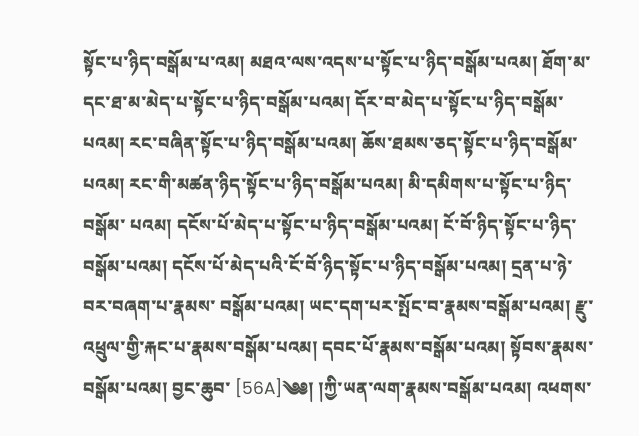སྟོང་པ་ཉིད་བསྒོམ་པ་འམ། མཐའ་ལས་འདས་པ་སྟོང་པ་ཉིད་བསྒོམ་པའམ། ཐོག་མ་དང་ཐ་མ་མེད་པ་སྟོང་པ་ཉིད་བསྒོམ་པའམ། དོར་བ་མེད་པ་སྟོང་པ་ཉིད་བསྒོམ་ པའམ། རང་བཞིན་སྟོང་པ་ཉིད་བསྒོམ་པའམ། ཆོས་ཐམས་ཅད་སྟོང་པ་ཉིད་བསྒོམ་པའམ། རང་གི་མཚན་ཉིད་སྟོང་པ་ཉིད་བསྒོམ་པའམ། མི་དམིགས་པ་སྟོང་པ་ཉིད་བསྒོམ་ པའམ། དངོས་པོ་མེད་པ་སྟོང་པ་ཉིད་བསྒོམ་པའམ། ངོ་བོ་ཉིད་སྟོང་པ་ཉིད་བསྒོམ་པའམ། དངོས་པོ་མེད་པའི་ངོ་བོ་ཉིད་སྟོང་པ་ཉིད་བསྒོམ་པའམ། དྲན་པ་ཉེ་བར་བཞག་པ་རྣམས་ བསྒོམ་པའམ། ཡང་དག་པར་སྤོང་བ་རྣམས་བསྒོམ་པའམ། རྫུ་འཕྲུལ་གྱི་རྐང་པ་རྣམས་བསྒོམ་པའམ། དབང་པོ་རྣམས་བསྒོམ་པའམ། སྟོབས་རྣམས་བསྒོམ་པའམ། བྱང་ཆུབ་ [56A]༄༅། །ཀྱི་ཡན་ལག་རྣམས་བསྒོམ་པའམ། འཕགས་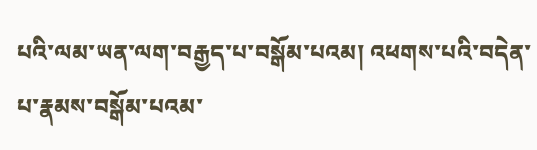པའི་ལམ་ཡན་ལག་བརྒྱད་པ་བསྒོམ་པའམ། འཕགས་པའི་བདེན་པ་རྣམས་བསྒོམ་པའམ་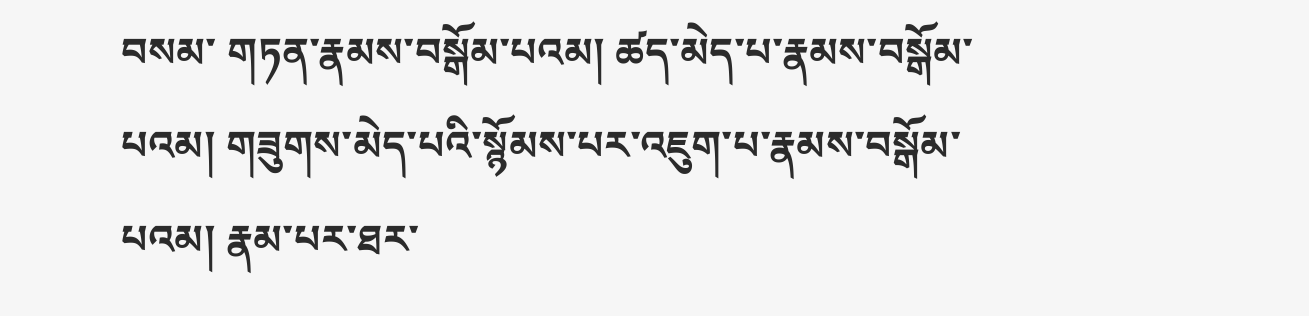བསམ་ གཏན་རྣམས་བསྒོམ་པའམ། ཚད་མེད་པ་རྣམས་བསྒོམ་པའམ། གཟུགས་མེད་པའི་སྙོམས་པར་འཇུག་པ་རྣམས་བསྒོམ་པའམ། རྣམ་པར་ཐར་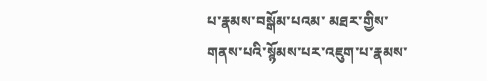པ་རྣམས་བསྒོམ་པའམ་ མཐར་གྱིས་གནས་པའི་སྙོམས་པར་འཇུག་པ་རྣམས་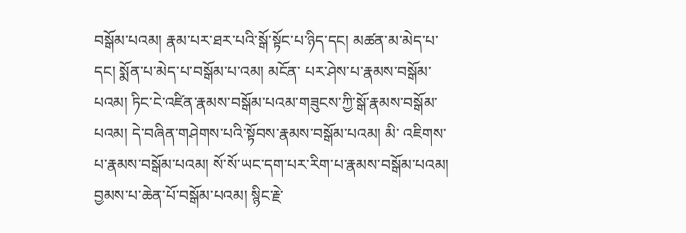བསྒོམ་པའམ། རྣམ་པར་ཐར་པའི་སྒོ་སྟོང་པ་ཉིད་དང། མཚན་མ་མེད་པ་དང། སྨོན་པ་མེད་པ་བསྒོམ་པ་འམ། མངོན་ པར་ཤེས་པ་རྣམས་བསྒོམ་པའམ། ཏིང་ངེ་འཛིན་རྣམས་བསྒོམ་པའམ་གཟུངས་ཀྱི་སྒོ་རྣམས་བསྒོམ་པའམ། དེ་བཞིན་གཤེགས་པའི་སྟོབས་རྣམས་བསྒོམ་པའམ། མི་ འཇིགས་པ་རྣམས་བསྒོམ་པའམ། སོ་སོ་ཡང་དག་པར་རིག་པ་རྣམས་བསྒོམ་པའམ། བྱམས་པ་ཆེན་པོ་བསྒོམ་པའམ། སྙིང་རྗེ་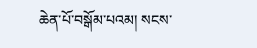ཆེན་པོ་བསྒོམ་པའམ། སངས་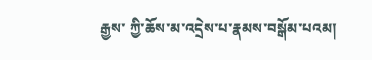རྒྱས་ ཀྱི་ཆོས་མ་འདྲེས་པ་རྣམས་བསྒོམ་པའམ།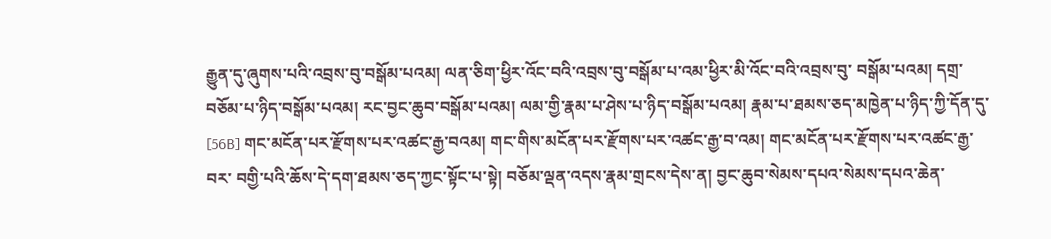རྒྱུན་དུ་ཞུགས་པའི་འབྲས་བུ་བསྒོམ་པའམ། ལན་ཅིག་ཕྱིར་འོང་བའི་འབྲས་བུ་བསྒོམ་པ་འམ་ཕྱིར་མི་འོང་བའི་འབྲས་བུ་ བསྒོམ་པའམ། དགྲ་བཅོམ་པ་ཉིད་བསྒོམ་པའམ། རང་བྱང་ཆུབ་བསྒོམ་པའམ། ལམ་གྱི་རྣམ་པ་ཤེས་པ་ཉིད་བསྒོམ་པའམ། རྣམ་པ་ཐམས་ཅད་མཁྱེན་པ་ཉིད་ཀྱི་དོན་དུ་ [56B] གང་མངོན་པར་རྫོགས་པར་འཚང་རྒྱ་བའམ། གང་གིས་མངོན་པར་རྫོགས་པར་འཚང་རྒྱ་བ་འམ། གང་མངོན་པར་རྫོགས་པར་འཚང་རྒྱ་བར་ བགྱི་པའི་ཆོས་དེ་དག་ཐམས་ཅད་ཀྱང་སྟོང་པ་སྟེ། བཅོམ་ལྡན་འདས་རྣམ་གྲངས་དེས་ན། བྱང་ཆུབ་སེམས་དཔའ་སེམས་དཔའ་ཆེན་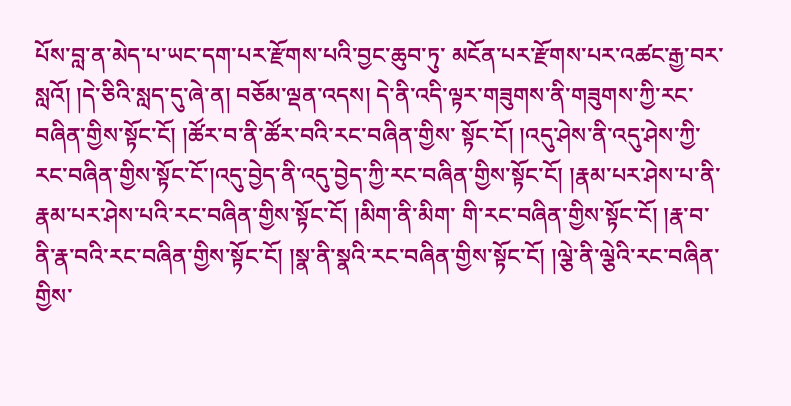པོས་བླ་ན་མེད་པ་ཡང་དག་པར་རྫོགས་པའི་བྱང་ཆུབ་ཏུ་ མངོན་པར་རྫོགས་པར་འཚང་རྒྱ་བར་སླའོ། །དེ་ཅིའི་སླད་དུ་ཞེ་ན། བཅོམ་ལྡན་འདས། དེ་ནི་འདི་ལྟར་གཟུགས་ནི་གཟུགས་ཀྱི་རང་བཞིན་གྱིས་སྟོང་ངོ། །ཚོར་བ་ནི་ཚོར་བའི་རང་བཞིན་གྱིས་ སྟོང་ངོ། །འདུ་ཤེས་ནི་འདུ་ཤེས་ཀྱི་རང་བཞིན་གྱིས་སྟོང་ངོ་།འདུ་བྱེད་ནི་འདུ་བྱེད་ཀྱི་རང་བཞིན་གྱིས་སྟོང་ངོ། །རྣམ་པར་ཤེས་པ་ནི་རྣམ་པར་ཤེས་པའི་རང་བཞིན་གྱིས་སྟོང་ངོ། །མིག་ནི་མིག་ གི་རང་བཞིན་གྱིས་སྟོང་ངོ། །རྣ་བ་ནི་རྣ་བའི་རང་བཞིན་གྱིས་སྟོང་ངོ། །སྣ་ནི་སྣའི་རང་བཞིན་གྱིས་སྟོང་ངོ། །ལྕེ་ནི་ལྕེའི་རང་བཞིན་གྱིས་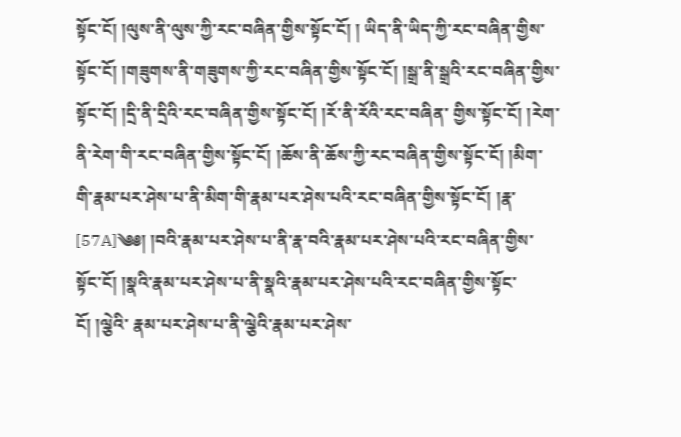སྟོང་ངོ། །ལུས་ནི་ལུས་ཀྱི་རང་བཞིན་གྱིས་སྟོང་ངོ། ། ཡིད་ནི་ཡིད་ཀྱི་རང་བཞིན་གྱིས་སྟོང་ངོ། །གཟུགས་ནི་གཟུགས་ཀྱི་རང་བཞིན་གྱིས་སྟོང་ངོ། །སྒྲ་ནི་སྒྲའི་རང་བཞིན་གྱིས་སྟོང་ངོ། །དྲི་ནི་དྲིའི་རང་བཞིན་གྱིས་སྟོང་ངོ། །རོ་ནི་རོའི་རང་བཞིན་ གྱིས་སྟོང་ངོ། །རེག་ནི་རེག་གི་རང་བཞིན་གྱིས་སྟོང་ངོ། །ཆོས་ནི་ཆོས་ཀྱི་རང་བཞིན་གྱིས་སྟོང་ངོ། །མིག་གི་རྣམ་པར་ཤེས་པ་ནི་མིག་གི་རྣམ་པར་ཤེས་པའི་རང་བཞིན་གྱིས་སྟོང་ངོ། །རྣ་ [57A]༄༅། །བའི་རྣམ་པར་ཤེས་པ་ནི་རྣ་བའི་རྣམ་པར་ཤེས་པའི་རང་བཞིན་གྱིས་སྟོང་ངོ། །སྣའི་རྣམ་པར་ཤེས་པ་ནི་སྣའི་རྣམ་པར་ཤེས་པའི་རང་བཞིན་གྱིས་སྟོང་ངོ། །ལྕེའི་ རྣམ་པར་ཤེས་པ་ནི་ལྕེའི་རྣམ་པར་ཤེས་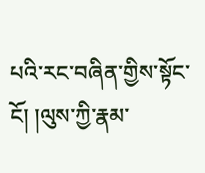པའི་རང་བཞིན་གྱིས་སྟོང་ངོ། །ལུས་ཀྱི་རྣམ་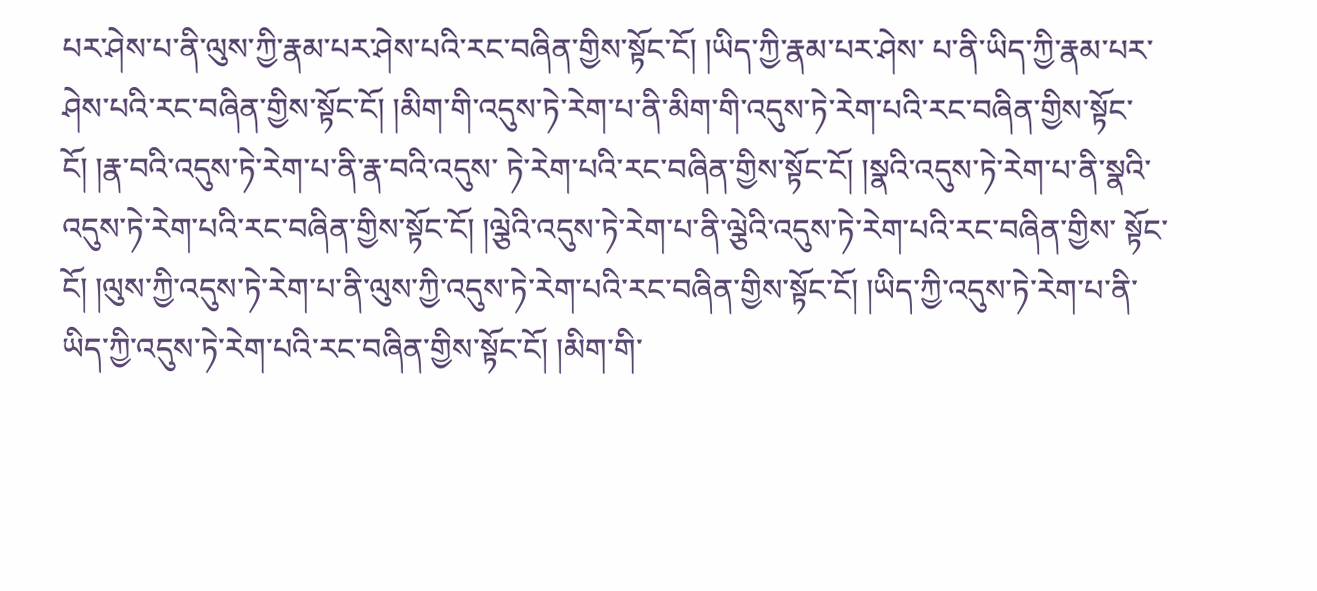པར་ཤེས་པ་ནི་ལུས་ཀྱི་རྣམ་པར་ཤེས་པའི་རང་བཞིན་གྱིས་སྟོང་ངོ། །ཡིད་ཀྱི་རྣམ་པར་ཤེས་ པ་ནི་ཡིད་ཀྱི་རྣམ་པར་ཤེས་པའི་རང་བཞིན་གྱིས་སྟོང་ངོ། །མིག་གི་འདུས་ཏེ་རེག་པ་ནི་མིག་གི་འདུས་ཏེ་རེག་པའི་རང་བཞིན་གྱིས་སྟོང་ངོ། །རྣ་བའི་འདུས་ཏེ་རེག་པ་ནི་རྣ་བའི་འདུས་ ཏེ་རེག་པའི་རང་བཞིན་གྱིས་སྟོང་ངོ། །སྣའི་འདུས་ཏེ་རེག་པ་ནི་སྣའི་འདུས་ཏེ་རེག་པའི་རང་བཞིན་གྱིས་སྟོང་ངོ། །ལྕེའི་འདུས་ཏེ་རེག་པ་ནི་ལྕེའི་འདུས་ཏེ་རེག་པའི་རང་བཞིན་གྱིས་ སྟོང་ངོ། །ལུས་ཀྱི་འདུས་ཏེ་རེག་པ་ནི་ལུས་ཀྱི་འདུས་ཏེ་རེག་པའི་རང་བཞིན་གྱིས་སྟོང་ངོ། །ཡིད་ཀྱི་འདུས་ཏེ་རེག་པ་ནི་ཡིད་ཀྱི་འདུས་ཏེ་རེག་པའི་རང་བཞིན་གྱིས་སྟོང་ངོ། །མིག་གི་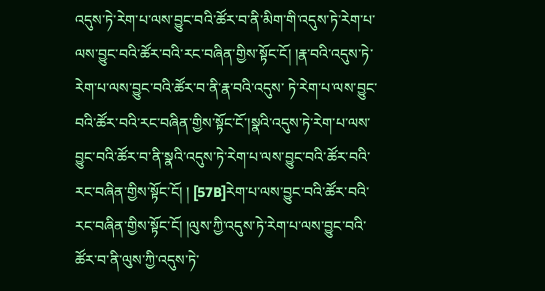འདུས་ཏེ་རེག་པ་ལས་བྱུང་བའི་ཚོར་བ་ནི་མིག་གི་འདུས་ཏེ་རེག་པ་ལས་བྱུང་བའི་ཚོར་བའི་རང་བཞིན་གྱིས་སྟོང་ངོ། །རྣ་བའི་འདུས་ཏེ་རེག་པ་ལས་བྱུང་བའི་ཚོར་བ་ནི་རྣ་བའི་འདུས་ ཏེ་རེག་པ་ལས་བྱུང་བའི་ཚོར་བའི་རང་བཞིན་གྱིས་སྟོང་ངོ་།སྣའི་འདུས་ཏེ་རེག་པ་ལས་བྱུང་བའི་ཚོར་བ་ནི་སྣའི་འདུས་ཏེ་རེག་པ་ལས་བྱུང་བའི་ཚོར་བའི་རང་བཞིན་གྱིས་སྟོང་ངོ། ། [57B]རེག་པ་ལས་བྱུང་བའི་ཚོར་བའི་རང་བཞིན་གྱིས་སྟོང་ངོ། །ལུས་ཀྱི་འདུས་ཏེ་རེག་པ་ལས་བྱུང་བའི་ཚོར་བ་ནི་ལུས་ཀྱི་འདུས་ཏེ་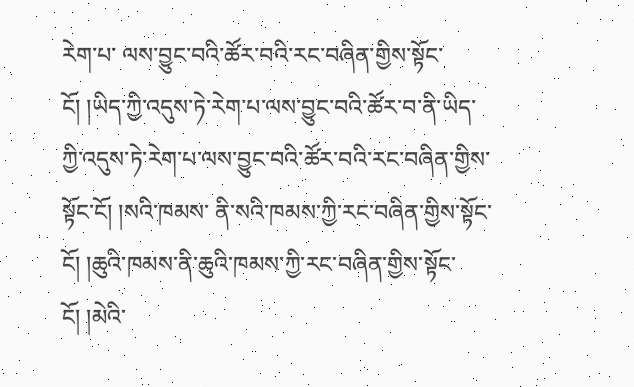རེག་པ་ ལས་བྱུང་བའི་ཚོར་བའི་རང་བཞིན་གྱིས་སྟོང་ངོ། །ཡིད་ཀྱི་འདུས་ཏེ་རེག་པ་ལས་བྱུང་བའི་ཚོར་བ་ནི་ཡིད་ཀྱི་འདུས་ཏེ་རེག་པ་ལས་བྱུང་བའི་ཚོར་བའི་རང་བཞིན་གྱིས་སྟོང་ངོ། །སའི་ཁམས་ ནི་སའི་ཁམས་ཀྱི་རང་བཞིན་གྱིས་སྟོང་ངོ། །ཆུའི་ཁམས་ནི་ཆུའི་ཁམས་ཀྱི་རང་བཞིན་གྱིས་སྟོང་ངོ། །མེའི་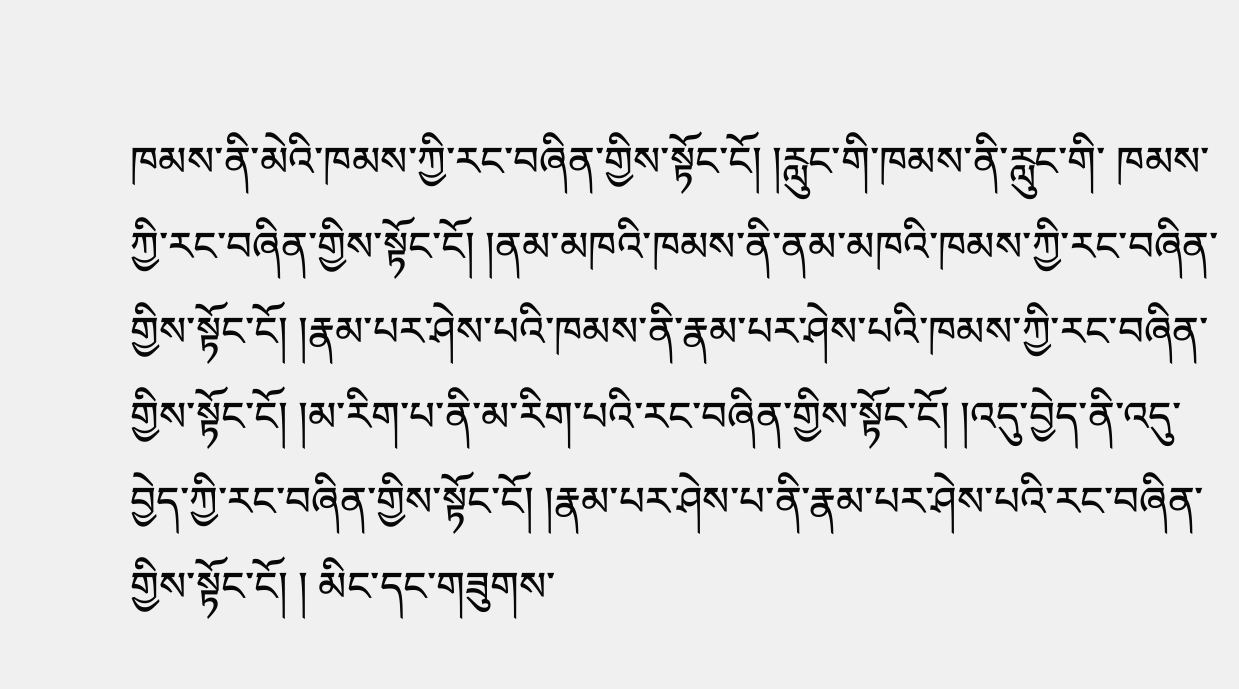ཁམས་ནི་མེའི་ཁམས་ཀྱི་རང་བཞིན་གྱིས་སྟོང་ངོ། །རླུང་གི་ཁམས་ནི་རླུང་གི་ ཁམས་ཀྱི་རང་བཞིན་གྱིས་སྟོང་ངོ། །ནམ་མཁའི་ཁམས་ནི་ནམ་མཁའི་ཁམས་ཀྱི་རང་བཞིན་གྱིས་སྟོང་ངོ། །རྣམ་པར་ཤེས་པའི་ཁམས་ནི་རྣམ་པར་ཤེས་པའི་ཁམས་ཀྱི་རང་བཞིན་ གྱིས་སྟོང་ངོ། །མ་རིག་པ་ནི་མ་རིག་པའི་རང་བཞིན་གྱིས་སྟོང་ངོ། །འདུ་བྱེད་ནི་འདུ་བྱེད་ཀྱི་རང་བཞིན་གྱིས་སྟོང་ངོ། །རྣམ་པར་ཤེས་པ་ནི་རྣམ་པར་ཤེས་པའི་རང་བཞིན་གྱིས་སྟོང་ངོ། ། མིང་དང་གཟུགས་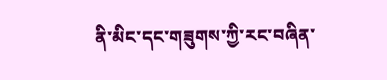ནི་མིང་དང་གཟུགས་ཀྱི་རང་བཞིན་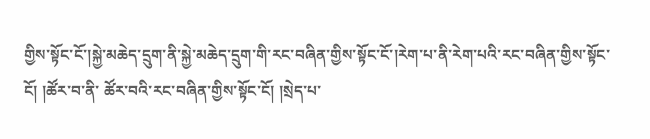གྱིས་སྟོང་ངོ་།སྐྱེ་མཆེད་དྲུག་ནི་སྐྱེ་མཆེད་དྲུག་གི་རང་བཞིན་གྱིས་སྟོང་ངོ་།རེག་པ་ནི་རེག་པའི་རང་བཞིན་གྱིས་སྟོང་ངོ། །ཚོར་བ་ནི་ ཚོར་བའི་རང་བཞིན་གྱིས་སྟོང་ངོ། །སྲེད་པ་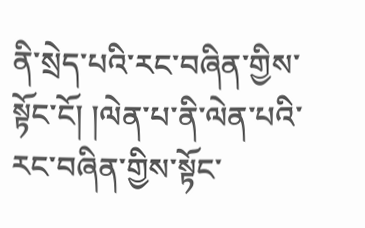ནི་སྲེད་པའི་རང་བཞིན་གྱིས་སྟོང་ངོ། །ལེན་པ་ནི་ལེན་པའི་རང་བཞིན་གྱིས་སྟོང་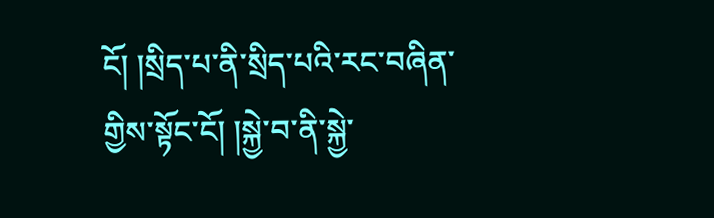ངོ། །སྲིད་པ་ནི་སྲིད་པའི་རང་བཞིན་གྱིས་སྟོང་ངོ། །སྐྱེ་བ་ནི་སྐྱེ་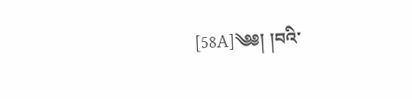[58A]༄༅། །བའི་